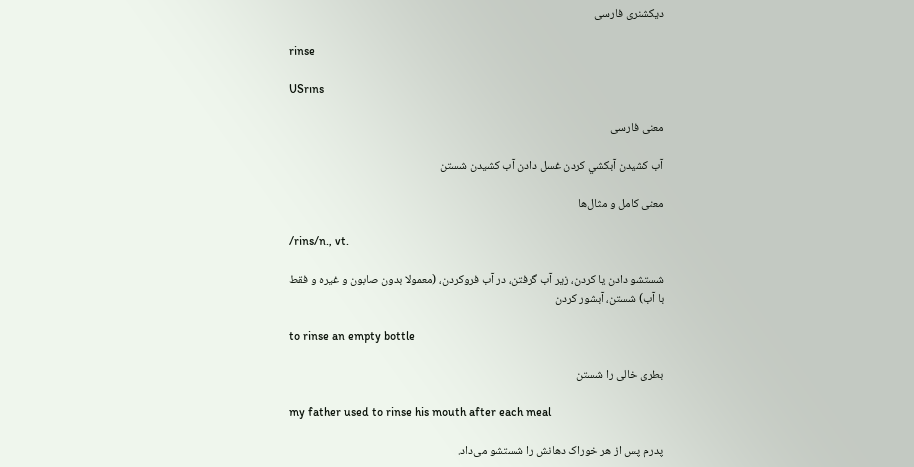دیکشنری فارسی

rinse

USrıns

معنی فارسی

آب کشيدن آبکشي کردن غسل دادن آب کشيدن شستن

معنی کامل و مثال‌ها

/rins/n., vt.

شستشو دادن یا کردن، زیر آب گرفتن، در آب فروکردن، (معمولا بدون صابون و غیره و فقط با آب) شستن، آبشور کردن

to rinse an empty bottle

بطری خالی را شستن

my father used to rinse his mouth after each meal

پدرم پس از هر خوراک دهانش را شستشو می‌داد.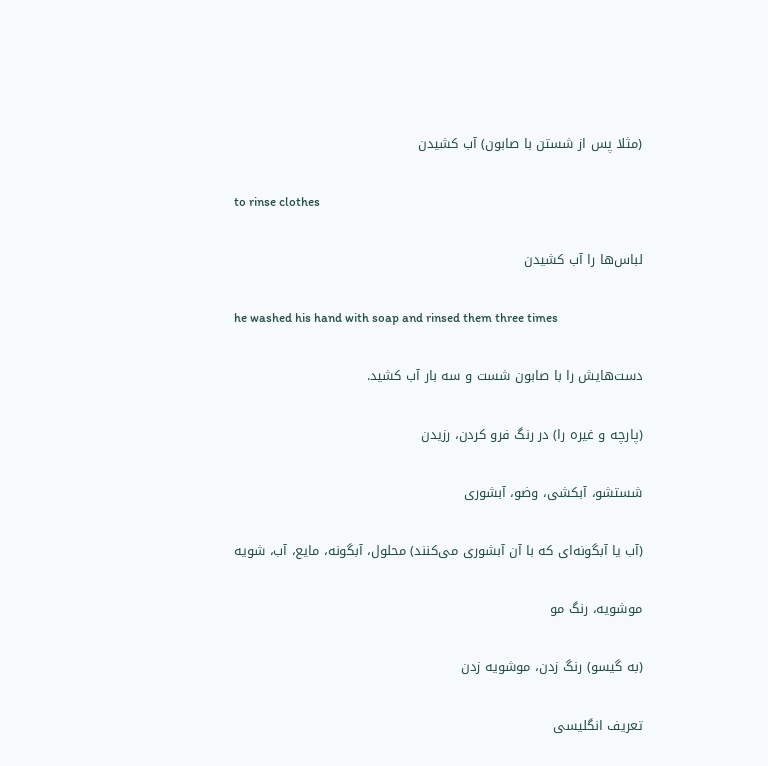(مثلا پس از شستن با صابون) آب کشیدن

to rinse clothes

لباس‌ها را آب کشیدن

he washed his hand with soap and rinsed them three times

دست‌هایش را با صابون شست و سه بار آب کشید.

(پارچه و غیره را) در رنگ فرو کردن، رزیدن

شستشو، آبکشی، وضو، آبشوری

(آب یا آبگونه‌ای که با آن آبشوری می‌کنند) محلول، آبگونه، مایع، آب، شویه

موشویه، رنگ مو

(به گیسو) رنگ زدن، موشویه زدن

تعریف انگلیسی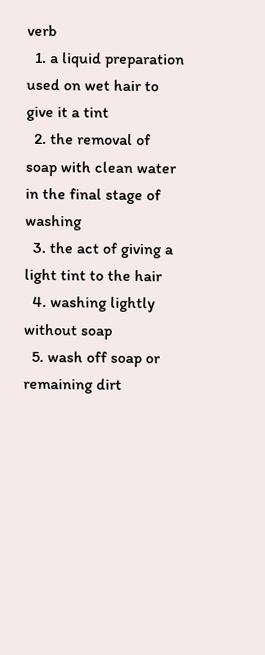verb
  1. a liquid preparation used on wet hair to give it a tint
  2. the removal of soap with clean water in the final stage of washing
  3. the act of giving a light tint to the hair
  4. washing lightly without soap
  5. wash off soap or remaining dirt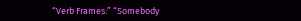“Verb Frames:” “Somebody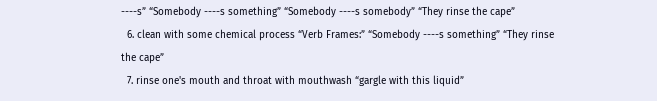----s” “Somebody ----s something” “Somebody ----s somebody” “They rinse the cape”
  6. clean with some chemical process “Verb Frames:” “Somebody ----s something” “They rinse the cape”
  7. rinse one's mouth and throat with mouthwash “gargle with this liquid”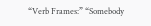“Verb Frames:” “Somebody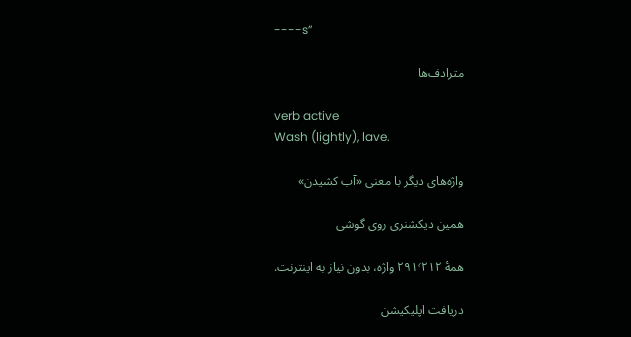----s”

مترادف‌ها

verb active
Wash (lightly), lave.

واژه‌های دیگر با معنی «آب کشيدن»

همین دیکشنری روی گوشی

همهٔ ۲۹۱٬۲۱۲ واژه، بدون نیاز به اینترنت.

دریافت اپلیکیشن